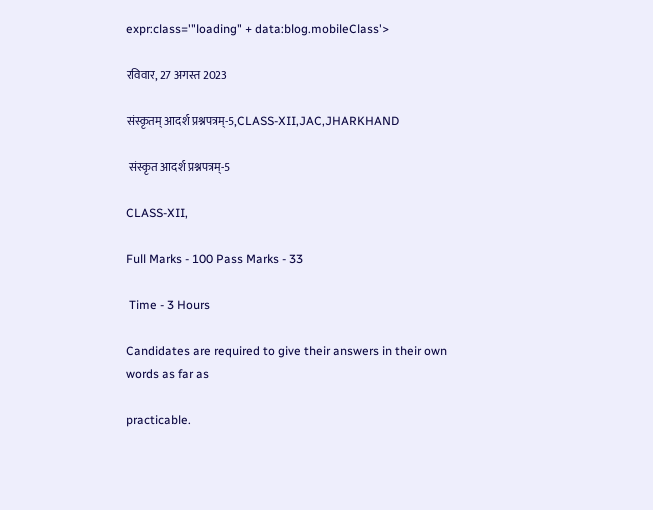expr:class='"loading" + data:blog.mobileClass'>

रविवार, 27 अगस्त 2023

संस्कृतम् आदर्श प्रश्नपत्रम्-5,CLASS-XII,JAC,JHARKHAND

 संस्कृत आदर्श प्रश्नपत्रम्-5

CLASS-XII,

Full Marks - 100 Pass Marks - 33

 Time - 3 Hours

Candidates are required to give their answers in their own words as far as

practicable.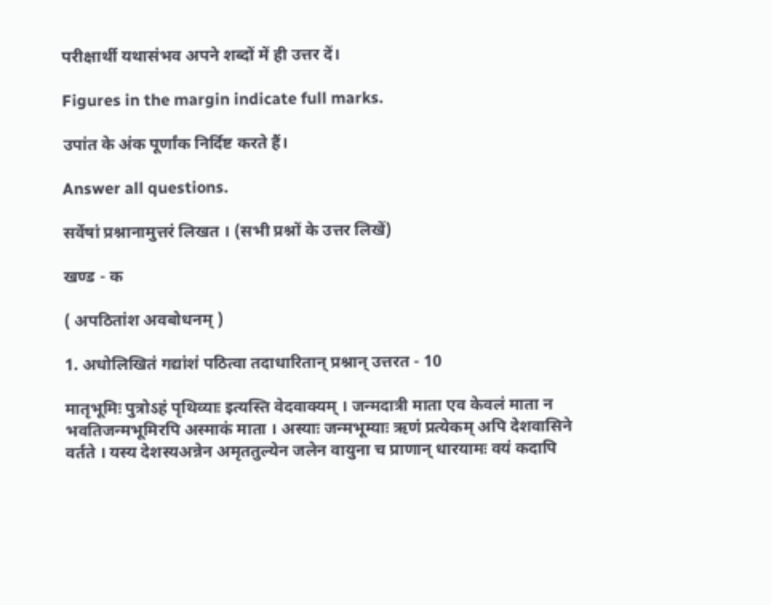परीक्षार्थी यथासंभव अपने शब्दों में ही उत्तर दें।

Figures in the margin indicate full marks.

उपांत के अंक पूर्णांक निर्दिष्ट करते हैं।

Answer all questions.

सर्वेषां प्रश्नानामुत्तरं लिखत । (सभी प्रश्नों के उत्तर लिखें)

खण्ड - क

( अपठितांश अवबोधनम् )

1. अधोलिखितं गद्यांशं पठित्वा तदाधारितान् प्रश्नान् उत्तरत - 10

मातृभूमिः पुत्रोऽहं पृथिव्याः इत्यस्ति वेदवाक्यम् । जन्मदात्री माता एव केवलं माता न भवतिजन्मभूमिरपि अस्माकं माता । अस्याः जन्मभूम्याः ऋणं प्रत्येकम् अपि देशवासिने वर्तते । यस्य देशस्यअन्नेन अमृततुल्येन जलेन वायुना च प्राणान् धारयामः वयं कदापि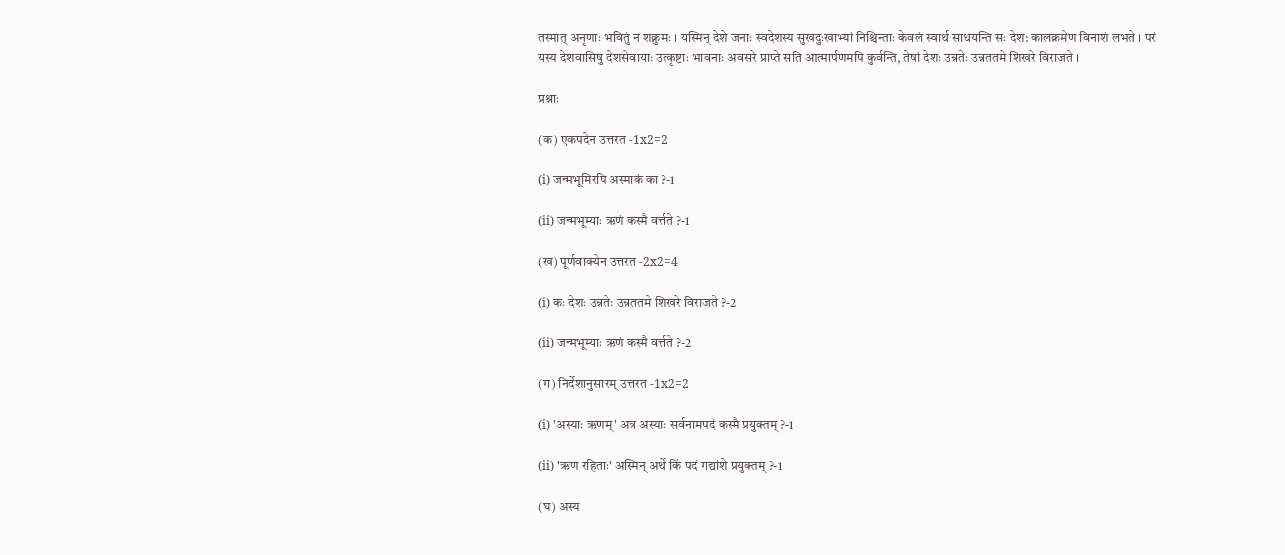तस्मात् अनृणाः भवितुं न शक्नुमः । यस्मिन् देशे जनाः स्वदेशस्य सुखदुःखाभ्यां निश्चिन्ताः केवलं स्वार्थ साधयन्ति सः देश: कालक्रमेण विनाशं लभते । परं यस्य देशवासिषु देशसेवायाः उत्कृष्टाः भावनाः अवसरे प्राप्ते सति आत्मार्पणमपि कुर्वन्ति, तेषां देशः उन्नतेः उन्नततमे शिखरे विराजते ।

प्रश्नाः

(क) एकपदेन उत्तरत -1x2=2

(i) जन्मभूमिरपि अस्माकं का ?-1

(ii) जन्मभूम्याः ऋणं कस्मै वर्त्तते ?-1

(ख) पूर्णवाक्येन उत्तरत -2x2=4

(i) कः देशः उन्नतेः उन्नततमे शिखरे विराजते ?-2

(ii) जन्मभूम्याः ऋणं कस्मै वर्त्तते ?-2

(ग) निर्देशानुसारम् उत्तरत -1x2=2

(i) 'अस्याः ऋणम्' अत्र अस्याः सर्वनामपदं कस्मै प्रयुक्तम् ?-1

(ii) 'ऋण रहिताः' अस्मिन् अर्थे किं पदं गद्यांशे प्रयुक्तम् ?-1

(घ) अस्य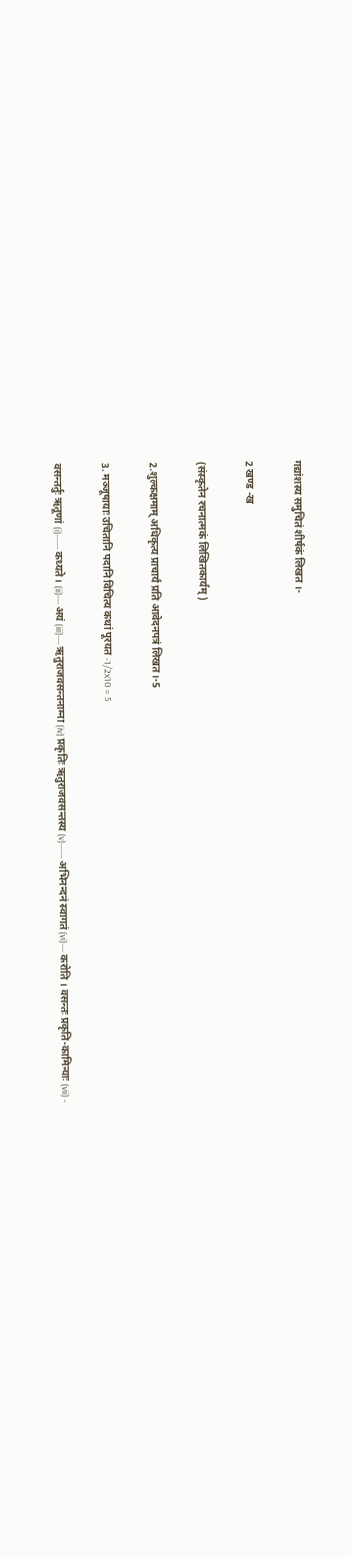गद्यांशस्य समुचितं शीर्षकं लिखत ।-

2 खण्ड -ख

(संस्कृतेन रचनात्मकं लिखितकार्यम् )

2.शुल्कक्षमाम् अधिकृत्य प्राचार्यं प्रति आवेदनपत्रं लिखत।-5

3. मञ्जूषायाः उचितानि पदानि विचित्य कथां पूरयत -1/2x10 = 5

वसन्तर्तुः ऋतूणां (i)----- कथ्यते। (ii)--- अयं (iii)--- ऋतुराजवसन्तनाम्ना (iv) प्रकृतिः ऋतुराजवसन्तस्य (v)----- अभिनन्दनं स्वागतं (vi)--- करोति । वसन्तः प्रकृति-कामिन्याः (vii) -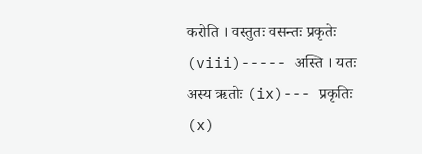करोति । वस्तुतः वसन्तः प्रकृतेः (viii)----- अस्ति । यतः अस्य ऋतोः (ix)--- प्रकृतिः (x)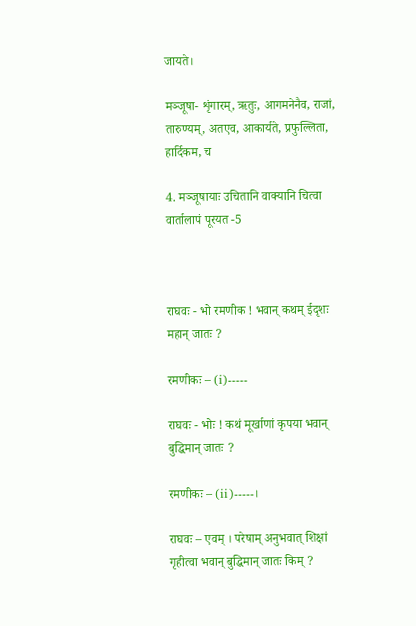जायते।

मञ्जूषा- शृंगारम्, ऋतुः, आगमनेनैव, राजां, तारुण्यम्, अतएव, आकार्यते, प्रफुल्लिता, हार्दिकम, च

4. मञ्जूषायाः उचितानि वाक्यानि चित्वा वार्तालापं पूरयत -5



राघवः - भो रमणीक ! भवान् कथम् ईदृशः महान् जातः ?

रमणीकः – (i)-----

राघवः - भोः ! कथं मूर्खाणां कृपया भवान् बुद्धिमान् जातः ?

रमणीकः – (ii)-----।

राघवः – एवम् । परेषाम् अनुभवात् शिक्षां गृहीत्वा भवान् बुद्धिमान् जातः किम् ?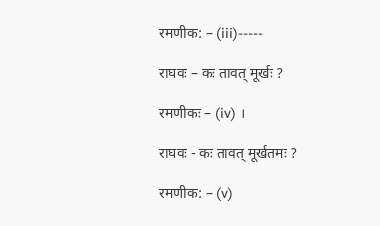रमणीक: – (iii)-----

राघवः – कः तावत् मूर्खः ?

रमणीकः – (iv) ।

राघवः - कः तावत् मूर्खतमः ?

रमणीक: – (v)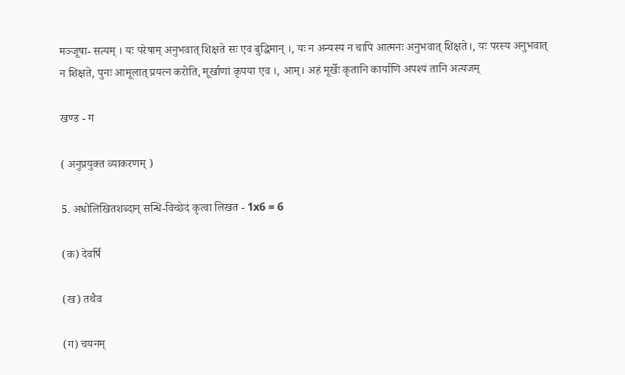मञ्जूषा- सत्यम् । यः परेषाम् अनुभवात् शिक्षते सः एव बुद्धिमान् ।, यः न अन्यस्य न चापि आत्मनः अनुभवात् शिक्षते।, यः परस्य अनुभवात् न शिक्षते, पुनः आमूलात् प्रयत्न करोति, मूर्खाणां कृपया एव ।, आम्। अहं मूर्खेः कृतानि कार्याणि अपश्यं तानि अत्यजम्

खण्ड - ग

( अनुप्रयुक्त व्याकरणम् )

5. अधोलिखितशब्दान् सन्धि-विच्छेदं कृत्वा लिखत - 1x6 = 6

(क) देवर्षि

(ख) तथैव

(ग) चयनम्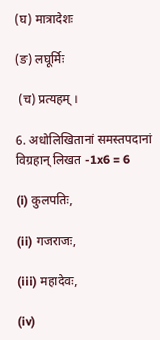(घ) मात्रादेशः

(ङ) लघूर्मिः

 (च) प्रत्यहम् ।

6. अधोलिखितानां समस्तपदानां विग्रहान् लिखत -1x6 = 6

(i) कुलपतिः,

(ii) गजराजः,

(iii) महादेवः,

(iv)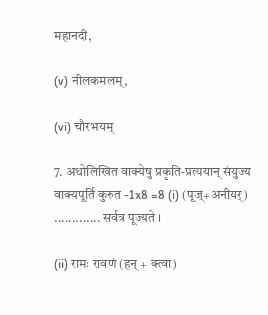महानदी,

(v) नीलकमलम्,

(vi) चौरभयम्

7. अधोलिखित वाक्येषु प्रकृति-प्रत्ययान् संयुज्य वाक्यपूर्ति कुरुत -1x8 =8 (i) (पूज्+अनीयर्) ............. सर्वत्र पूज्यते ।

(ii) रामः रावणं (हन् + क्त्वा)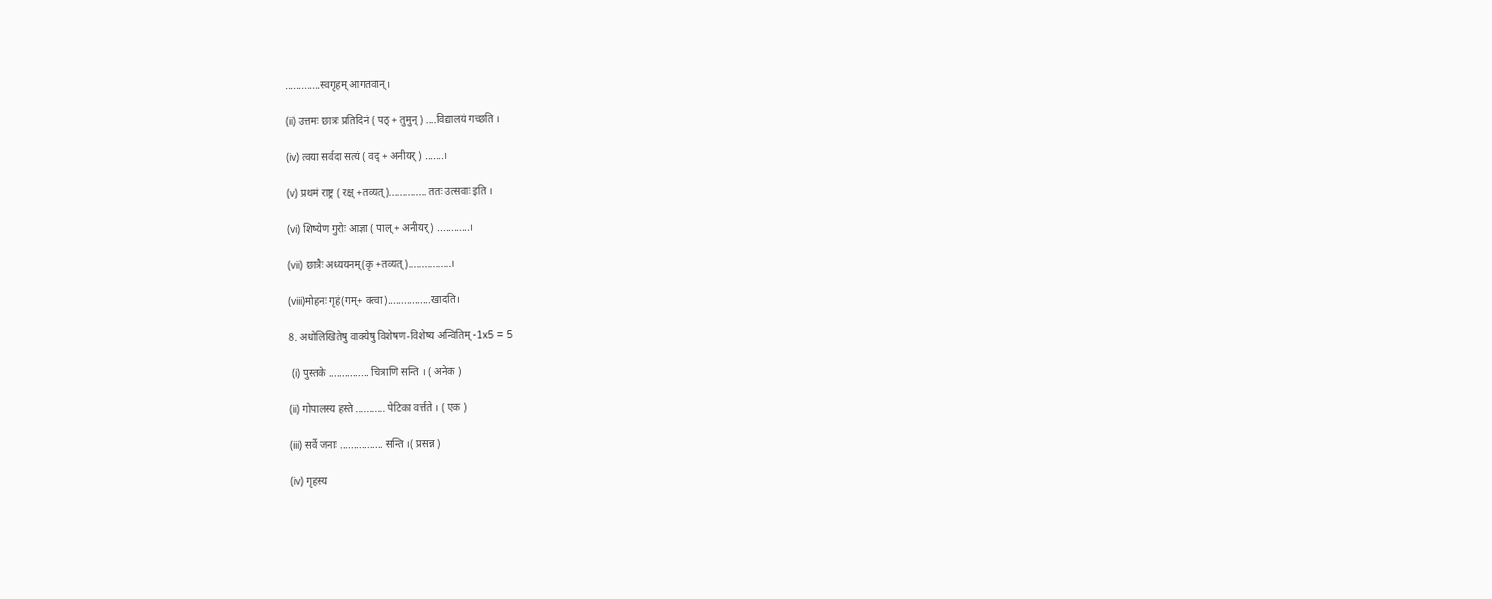.............स्वगृहम् आगतवान्।

(ii) उत्तमः छात्रः प्रतिदिनं ( पठ् + तुमुन् ) ....विद्यालयं गच्छति ।

(iv) त्वया सर्वदा सत्यं ( वद् + अनीयर् ) .......।

(v) प्रथमं राष्ट्र ( रक्ष् +तव्यत्).............. ततः उत्सवाः इति ।

(vi) शिष्येण गुरोः आज्ञा ( पाल् + अनीयर् ) ............।

(vii) छात्रैः अध्ययनम्(कृ +तव्यत्)................।

(viii)मोहनः गृहं(गम्+ क्त्वा)................खादति।

8. अधोलिखितेषु वाक्येषु विशेषण-विशेष्य अन्वितिम् -1x5 = 5

 (i) पुस्तके ............... चित्राणि सन्ति । ( अनेक )

(ii) गोपालस्य हस्ते ........... पेटिका वर्त्तते । ( एक )

(iii) सर्वे जनाः ................ सन्ति ।( प्रसन्न )

(iv) गृहस्य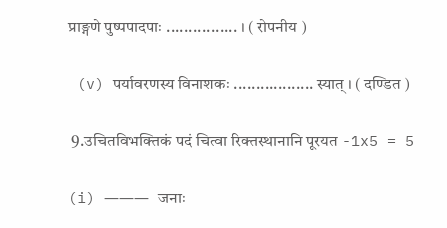प्राङ्गणे पुष्पपादपाः ................ । ( रोपनीय )

 (v) पर्यावरणस्य विनाशकः .................. स्यात् । ( दण्डित )

 9.उचितविभक्तिकं पदं चित्वा रिक्तस्थानानि पूरयत -1x5 = 5

(i) ――― जनाः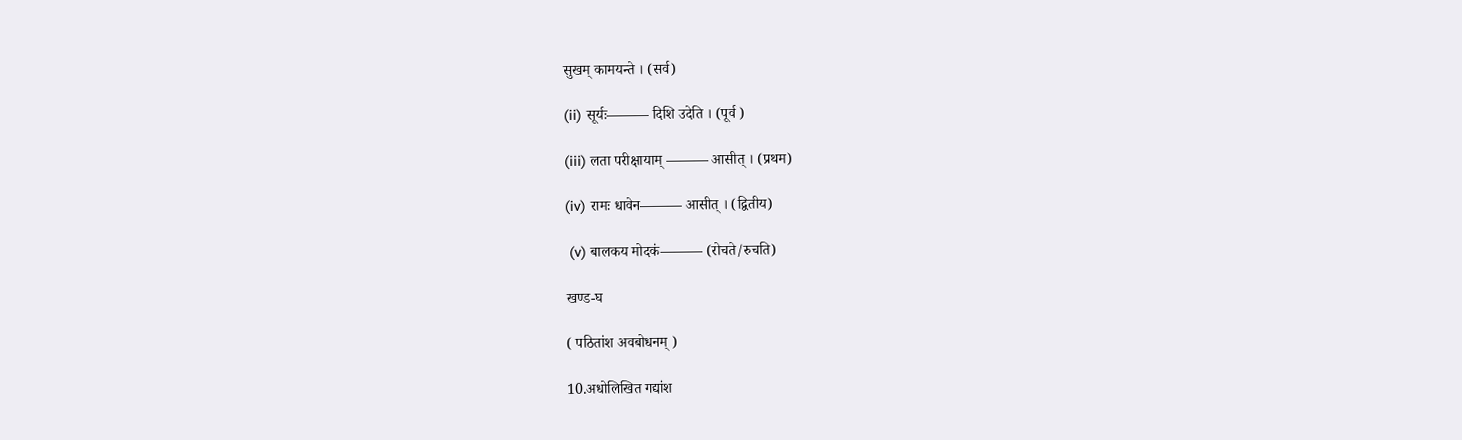सुखम् कामयन्ते । (सर्व)

(ii) सूर्यः――― दिशि उदेति । (पूर्व )

(iii) लता परीक्षायाम् ――― आसीत् । (प्रथम)

(iv) रामः धावेन――― आसीत् । (द्वितीय)

 (v) बालकय मोदकं――― (रोचते/रुचति)

खण्ड-घ

( पठितांश अवबोधनम् )

10.अधोलिखित गद्यांश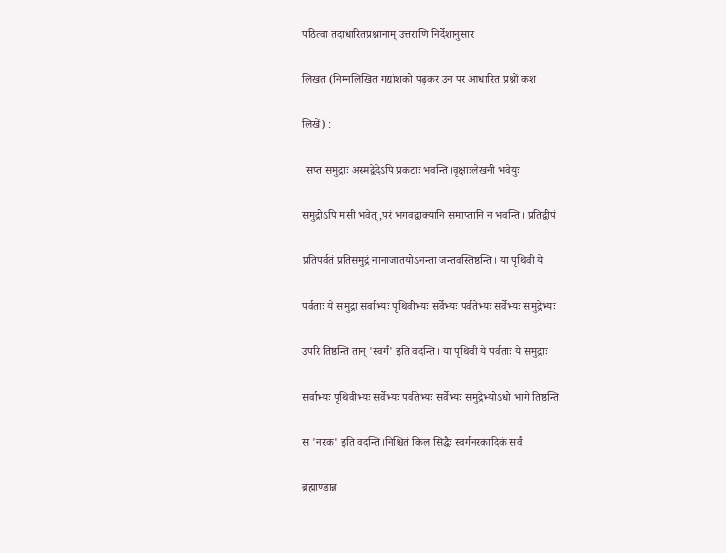पठित्वा तदाधारितप्रश्नानाम् उत्तराणि निर्देशानुसार

लिखत (निम्नलिखित गद्यांशको पढ़कर उन पर आधारित प्रश्नों कश

लिखें) :

 सप्त समुद्राः अस्मद्वेदेऽपि प्रकटाः भवन्ति।वृक्षाःलेखनी भवेयुः

समुद्रोऽपि मसी भवेत्,परं भगवद्वाक्यानि समाप्तानि न भवन्ति। प्रतिद्वीपं

प्रतिपर्वतं प्रतिसमुद्रं नानाजातयोऽनन्ता जन्तवस्तिष्ठन्ति। या पृथिवी ये

पर्वताः ये समुद्रा सर्वाभ्यः पृथिवीभ्यः सर्वेभ्यः पर्वतेभ्यः सर्वेभ्यः समुद्रेभ्यः

उपरि तिष्ठन्ति तान् 'स्वर्गं' इति वदन्ति। या पृथिवी ये पर्वताः ये समुद्राः

सर्वाभ्यः पृथिवीभ्यः सर्वेभ्यः पर्वतेभ्यः सर्वेभ्यः समुद्रेभ्योऽधो भागे तिष्ठन्ति

स 'नरक' इति वदन्ति।निश्चितं किल सिद्धैः स्वर्गनरकादिकं सर्वं

ब्रह्माण्डान्न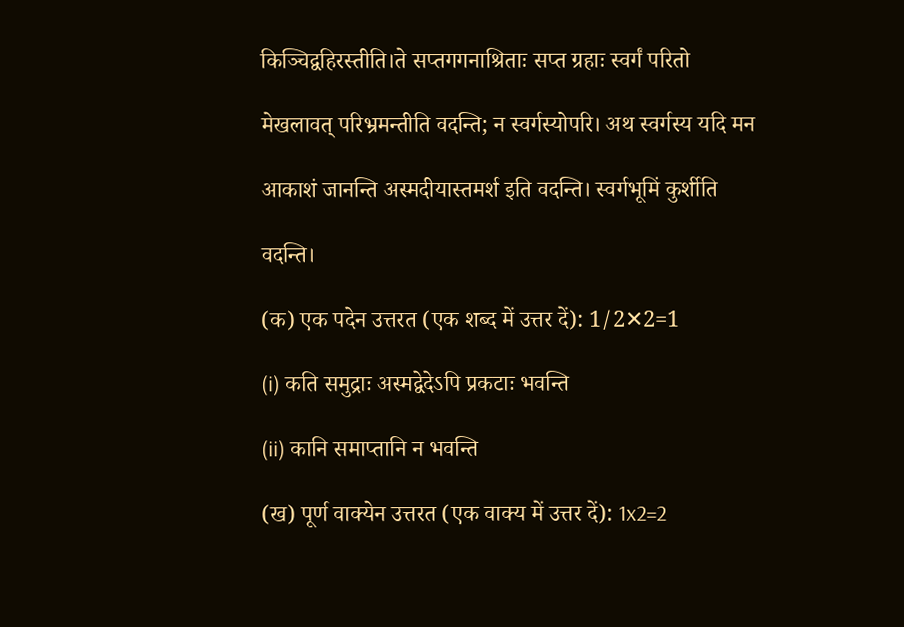किञ्चिद्वहिरस्तीति।ते सप्तगगनाश्रिताः सप्त ग्रहाः स्वर्गं परितो

मेखलावत् परिभ्रमन्तीति वदन्ति; न स्वर्गस्योपरि। अथ स्वर्गस्य यदि मन

आकाशं जानन्ति अस्मदीयास्तमर्श इति वदन्ति। स्वर्गभूमिं कुर्शीति

वदन्ति।

(क) एक पदेन उत्तरत (एक शब्द में उत्तर दें): 1/2✕2=1

(i) कति समुद्राः अस्मद्वेदेऽपि प्रकटाः भवन्ति

(ii) कानि समाप्तानि न भवन्ति

(ख) पूर्ण वाक्येन उत्तरत (एक वाक्य में उत्तर दें): 1x2=2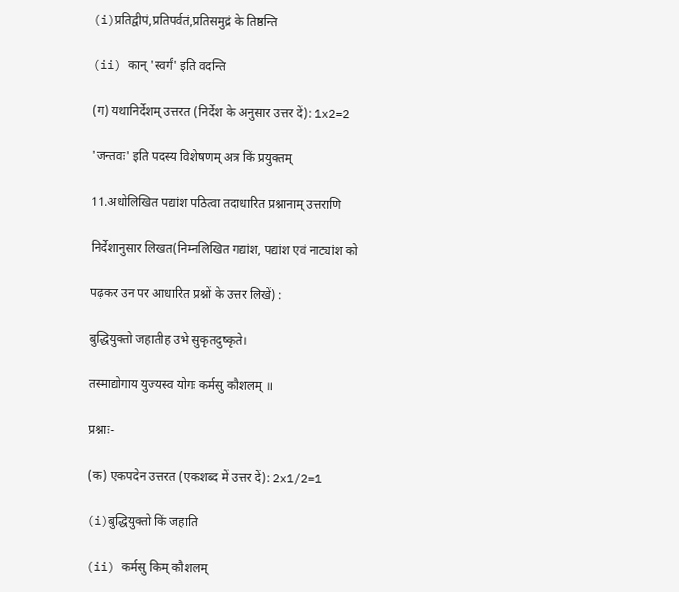(i)प्रतिद्वीपं,प्रतिपर्वतं,प्रतिसमुद्रं के तिष्ठन्ति

(ii) कान् 'स्वर्गं' इति वदन्ति

(ग) यथानिर्देशम् उत्तरत (निर्देश के अनुसार उत्तर दें): 1x2=2

'जन्तवः' इति पदस्य विशेषणम् अत्र किं प्रयुक्तम्

11.अधोलिखित पद्यांश पठित्वा तदाधारित प्रश्नानाम् उत्तराणि

निर्देशानुसार लिखत(निम्नलिखित गद्यांश, पद्यांश एवं नाट्यांश को

पढ़कर उन पर आधारित प्रश्नों के उत्तर लिखें) :

बुद्धियुक्तो जहातीह उभे सुकृतदुष्कृते।

तस्माद्योगाय युज्यस्व योगः कर्मसु कौशलम् ॥

प्रश्नाः-

(क) एकपदेन उत्तरत (एकशब्द में उत्तर दें): 2x1/2=1

(i)बुद्धियुक्तो किं जहाति

(ii) कर्मसु किम् कौशलम्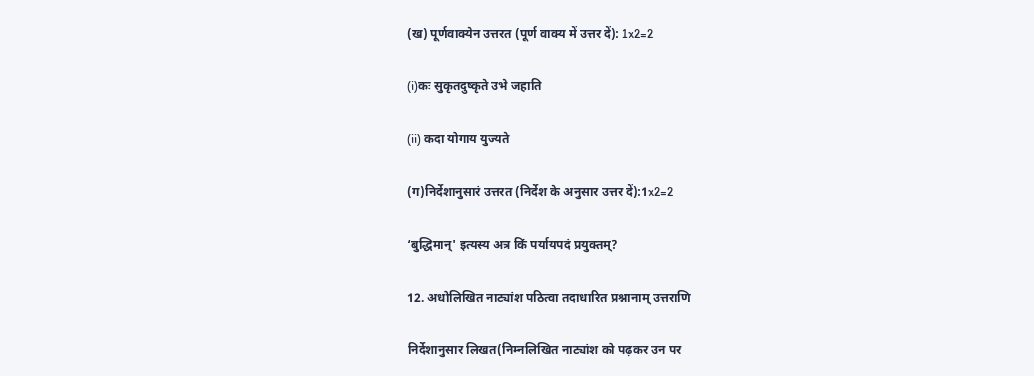(ख) पूर्णवाक्येन उत्तरत (पूर्ण वाक्य में उत्तर दें): 1x2=2

(i)कः सुकृतदुष्कृते उभे जहाति

(ii) कदा योगाय युज्यते

(ग)निर्देशानुसारं उत्तरत (निर्देश के अनुसार उत्तर दें):1x2=2

‘बुद्धिमान्' इत्यस्य अत्र किं पर्यायपदं प्रयुक्तम्?

12. अधोलिखित नाट्यांश पठित्वा तदाधारित प्रश्नानाम् उत्तराणि

निर्देशानुसार लिखत(निम्नलिखित नाट्यांश को पढ़कर उन पर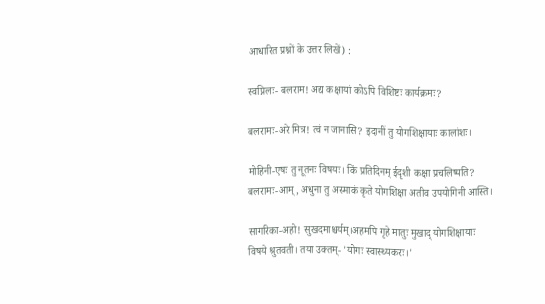आधारित प्रश्नों के उत्तर लिखें) :

स्वप्निलः- बलराम! अद्य कक्षायां कोऽपि विशिष्टः कार्यक्रमः?

बलरामः-अरे मित्र! त्वं न जानासि? इदानीं तु योगशिक्षायाः कालांशः।

मोहिनी-एषः तु नूतनः विषयः। किं प्रतिदिनम् ईदृशी कक्षा प्रचलिष्यति? बलरामः-आम्, अधुना तु अस्माकं कृते योगशिक्षा अतीव उपयोगिनी आस्ति।

सागरिका-अहो! सुखदमाश्चर्यम्।अहमपि गृहे मातुः मुखाद् योगशिक्षायाः विषये श्रुतवती। तया उक्तम्- 'योगः स्वास्थ्यकरः।'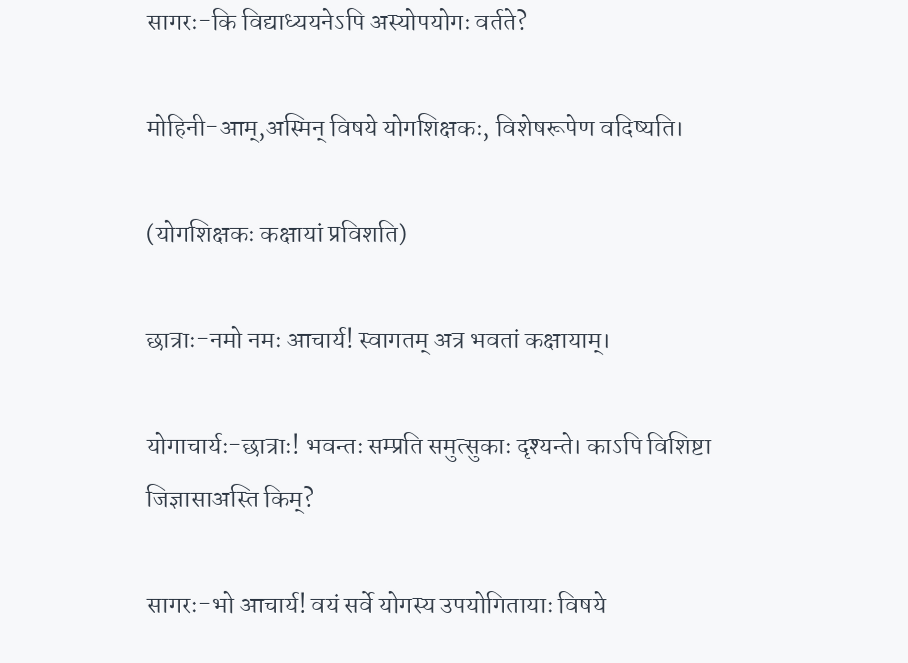सागरः-कि विद्याध्ययनेऽपि अस्योपयोगः वर्तते?

मोहिनी-आम्,अस्मिन् विषये योगशिक्षकः, विशेषरूपेण वदिष्यति।

(योगशिक्षकः कक्षायां प्रविशति)

छात्राः-नमो नमः आचार्य! स्वागतम् अत्र भवतां कक्षायाम्।

योगाचार्यः-छात्राः! भवन्तः सम्प्रति समुत्सुकाः दृश्यन्ते। काऽपि विशिष्टा जिज्ञासाअस्ति किम्?

सागरः-भो आचार्य! वयं सर्वे योगस्य उपयोगितायाः विषये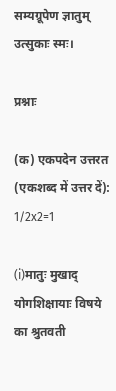सम्यग्रूपेण ज्ञातुम् उत्सुकाः स्मः।

प्रश्नाः

(क) एकपदेन उत्तरत (एकशब्द में उत्तर दें): 1/2x2=1

(i)मातुः मुखाद् योगशिक्षायाः विषये का श्रुतवती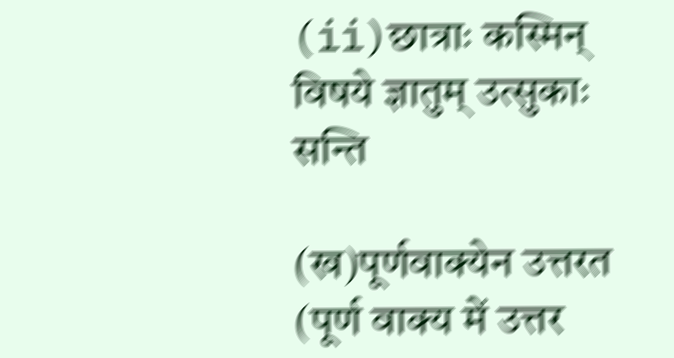(ii)छात्राः कस्मिन् विषये ज्ञातुम् उत्सुकाः सन्ति

(ख)पूर्णवाक्येन उत्तरत (पूर्ण वाक्य में उत्तर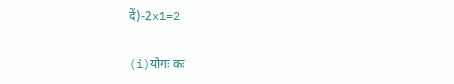दें)-2x1=2

(i)योगः कः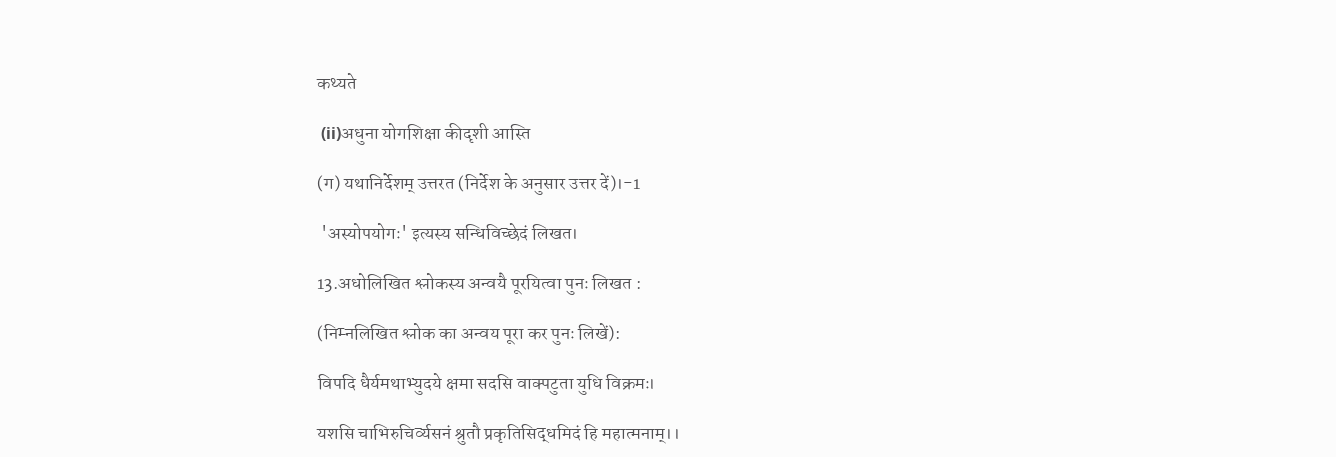कथ्यते

 (ii)अधुना योगशिक्षा कीदृशी आस्ति

(ग) यथानिर्देशम् उत्तरत (निर्देश के अनुसार उत्तर दें)।-1

 'अस्योपयोगः' इत्यस्य सन्धिविच्छेदं लिखत।

13.अधोलिखित श्लोकस्य अन्वयै पूरयित्वा पुनः लिखत :

(निम्नलिखित श्लोक का अन्वय पूरा कर पुनः लिखें):

विपदि धैर्यमथाभ्युदये क्षमा सदसि वाक्पटुता युधि विक्रमः।

यशसि चाभिरुचिर्व्यसनं श्रुतौ प्रकृतिसिद्धमिदं हि महात्मनाम्।।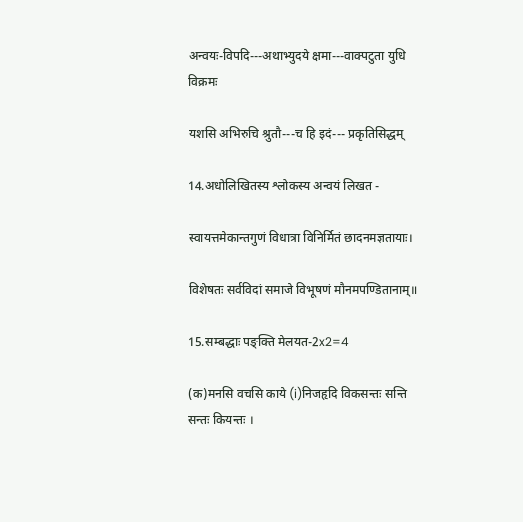अन्वयः-विपदि---अथाभ्युदये क्षमा---वाक्पटुता युधि विक्रमः

यशसि अभिरुचि श्रुतौ---च हि इदं--- प्रकृतिसिद्धम्

14.अधोलिखितस्य श्लोकस्य अन्वयं लिखत -

स्वायत्तमेकान्तगुणं विधात्रा विनिर्मितं छादनमज्ञतायाः।

विशेषतः सर्वविदां समाजे विभूषणं मौनमपण्डितानाम्॥

15.सम्बद्धाः पङ्क्ति मेलयत-2x2=4

(क)मनसि वचसि काये (i)निजहृदि विकसन्तः सन्ति सन्तः कियन्तः ।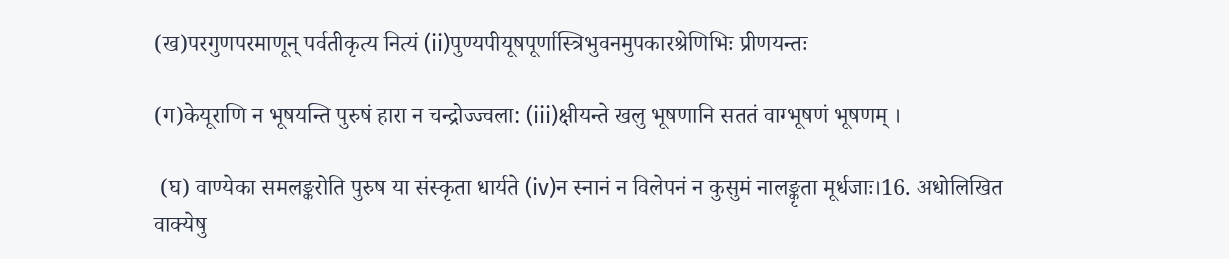(ख)परगुणपरमाणून् पर्वतीकृत्य नित्यं (ii)पुण्यपीयूषपूर्णास्त्रिभुवनमुपकारश्रेणिभिः प्रीणयन्तः

(ग)केयूराणि न भूषयन्ति पुरुषं हारा न चन्द्रोज्ज्वला: (iii)क्षीयन्ते खलु भूषणानि सततं वाग्भूषणं भूषणम् ।

 (घ) वाण्येका समलङ्करोति पुरुष या संस्कृता धार्यते (iv)न स्नानं न विलेपनं न कुसुमं नालङ्कृता मूर्धजाः।16. अधोलिखित वाक्येषु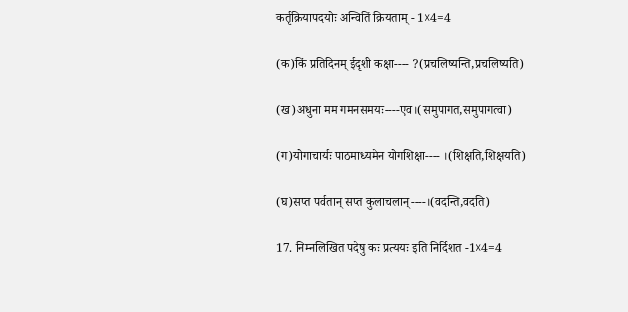कर्तृक्रियापदयोः अन्वितिं क्रियताम् - 1☓4=4

(क)किं प्रतिदिनम् ईदृशी कक्षा---- ?(प्रचलिष्यन्ति,प्रचलिष्यति)

(ख)अधुना मम गमनसमयः----एव।(समुपागत,समुपागत्वा)

(ग)योगाचार्यः पाठमाध्यमेन योगशिक्षा---- ।(शिक्षति,शिक्षयति)

(घ)सप्त पर्वतान् सप्त कुलाचलान्----।(वदन्ति,वदति)

17. निम्नलिखित पदेषु कः प्रत्ययः इति निर्दिशत -1☓4=4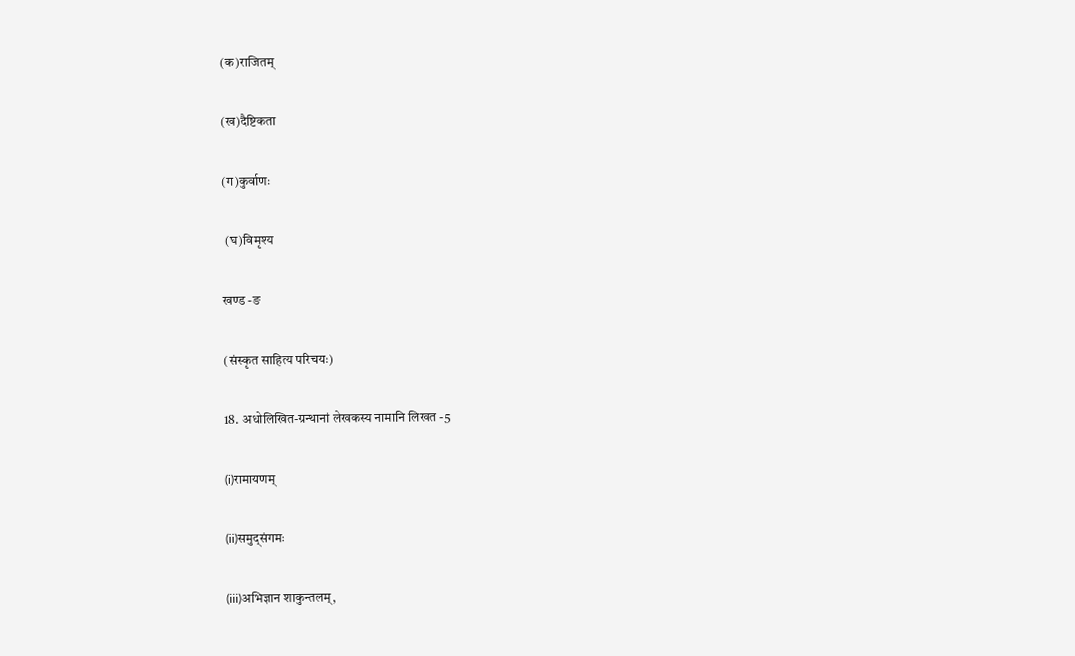(क)राजितम्

(ख)दैष्टिकता

(ग)कुर्वाणः

 (घ)विमृश्य

खण्ड -ङ

(संस्कृत साहित्य परिचयः)

18. अधोलिखित-ग्रन्थानां लेखकस्य नामानि लिखत -5

(i)रामायणम्

(ii)समुद्संगमः

(iii)अभिज्ञान शाकुन्तलम्,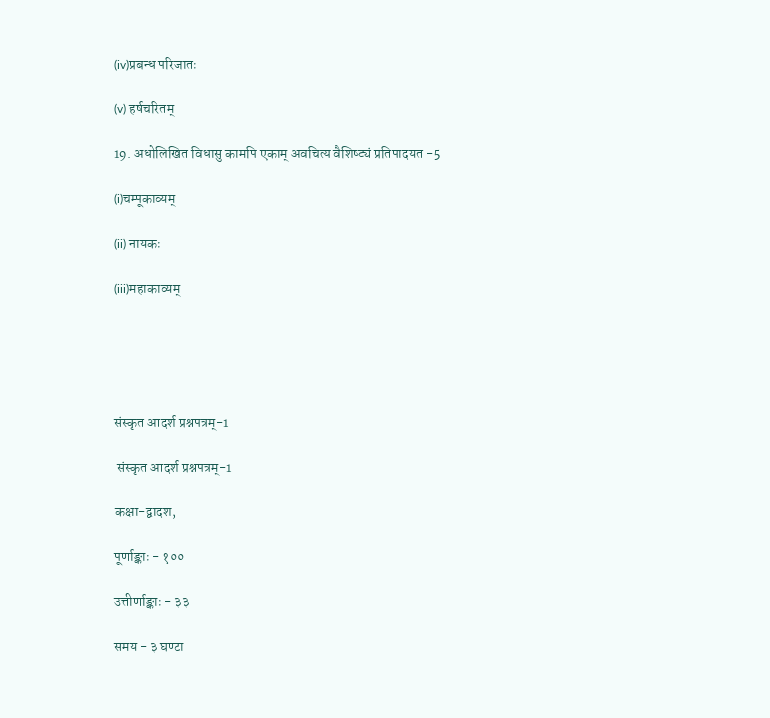(iv)प्रबन्ध परिजातः

(v) हर्षचरितम्

19. अधोलिखित विधासु कामपि एकाम् अवचित्य वैशिष्ट्यं प्रतिपादयत -5

(i)चम्पूकाव्यम्

(ii) नायकः

(iii)महाकाव्यम्





संस्कृत आदर्श प्रश्नपत्रम्-1

 संस्कृत आदर्श प्रश्नपत्रम्-1

कक्षा-द्वादश,

पूर्णाङ्काः - १००

उत्तीर्णाङ्काः - ३३

समय - ३ घण्टा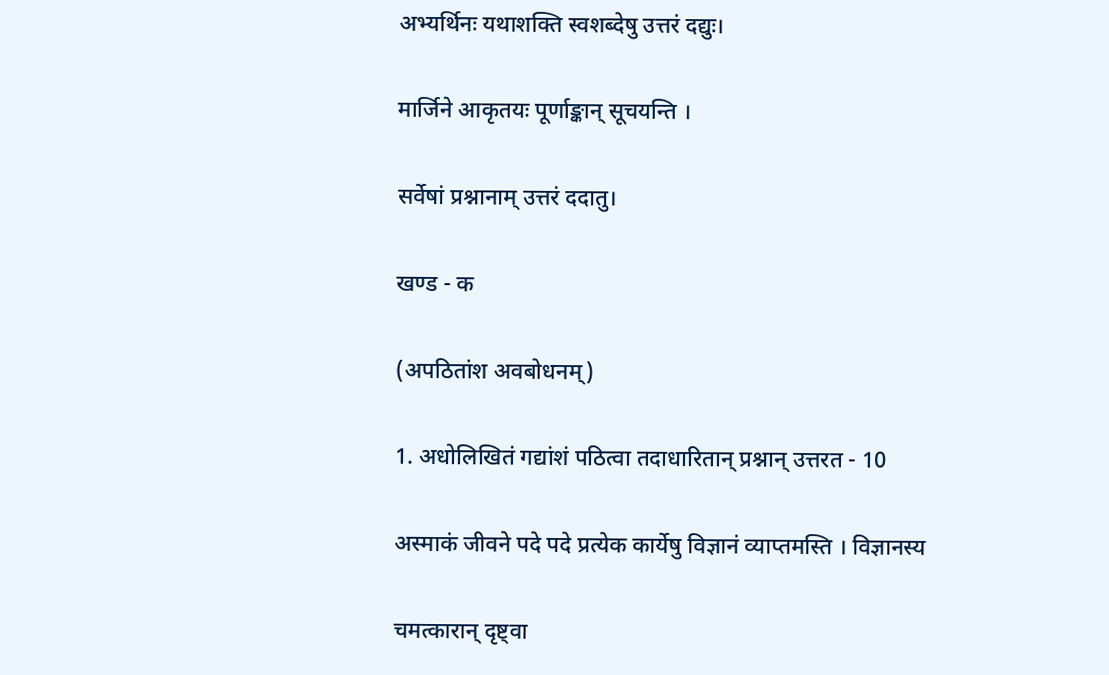अभ्यर्थिनः यथाशक्ति स्वशब्देषु उत्तरं दद्युः।

मार्जिने आकृतयः पूर्णाङ्कान् सूचयन्ति ।

सर्वेषां प्रश्नानाम् उत्तरं ददातु।

खण्ड - क

(अपठितांश अवबोधनम्)

1. अधोलिखितं गद्यांशं पठित्वा तदाधारितान् प्रश्नान् उत्तरत - 10

अस्माकं जीवने पदे पदे प्रत्येक कार्येषु विज्ञानं व्याप्तमस्ति । विज्ञानस्य

चमत्कारान् दृष्ट्वा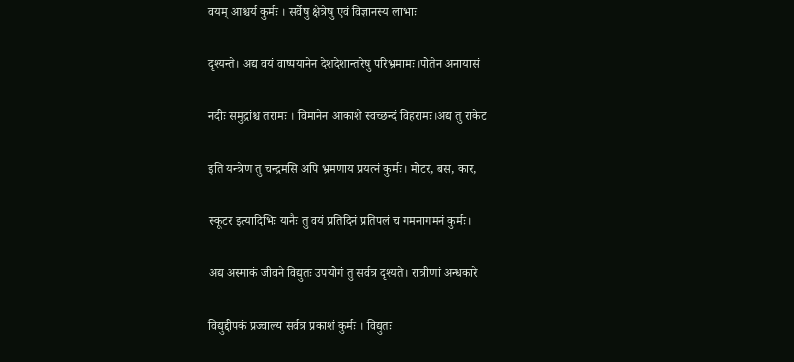वयम् आश्चर्य कुर्मः । सर्वेषु क्षेत्रेषु एवं विज्ञानस्य लाभाः

दृश्यन्ते। अद्य वयं वाष्पयानेन देशदेशान्तरेषु परिभ्रमामः।पोतेन अनायासं

नदीः समुद्रांश्च तरामः । विमानेन आकाशे स्वच्छन्दं विहरामः।अद्य तु राकेट

इति यन्त्रेण तु चन्द्रमसि अपि भ्रमणाय प्रयत्नं कुर्मः। मोटर, बस, कार,

स्कूटर इत्यादिभिः यानैः तु वयं प्रतिदिनं प्रतिपलं च गमनागमनं कुर्मः।

अद्य अस्माकं जीवने विद्युतः उपयोगं तु सर्वत्र दृश्यते। रात्रीणां अन्धकारे

विद्युद्दीपकं प्रज्वाल्य सर्वत्र प्रकाशं कुर्मः । विद्युतः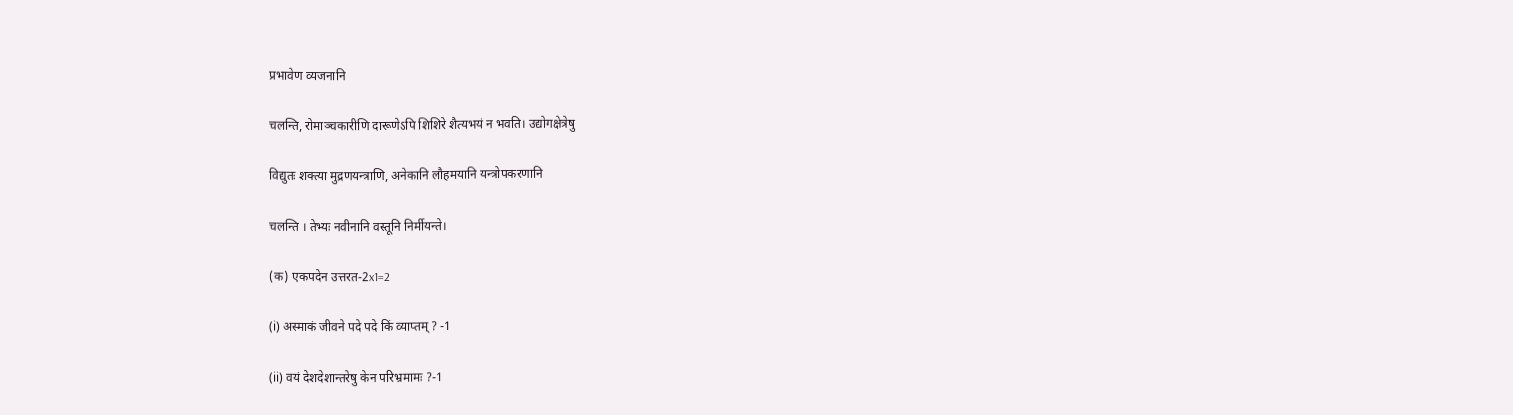प्रभावेण व्यजनानि

चलन्ति, रोमाञ्चकारीणि दारूणेऽपि शिशिरे शैत्यभयं न भवति। उद्योगक्षेत्रेषु

विद्युतः शक्त्या मुद्रणयन्त्राणि, अनेकानि लौहमयानि यन्त्रोपकरणानि

चलन्ति । तेभ्यः नवीनानि वस्तूनि निर्मीयन्ते।

(क) एकपदेन उत्तरत-2х1=2

(i) अस्माकं जीवने पदे पदे किं व्याप्तम् ? -1

(ii) वयं देशदेशान्तरेषु केन परिभ्रमामः ?-1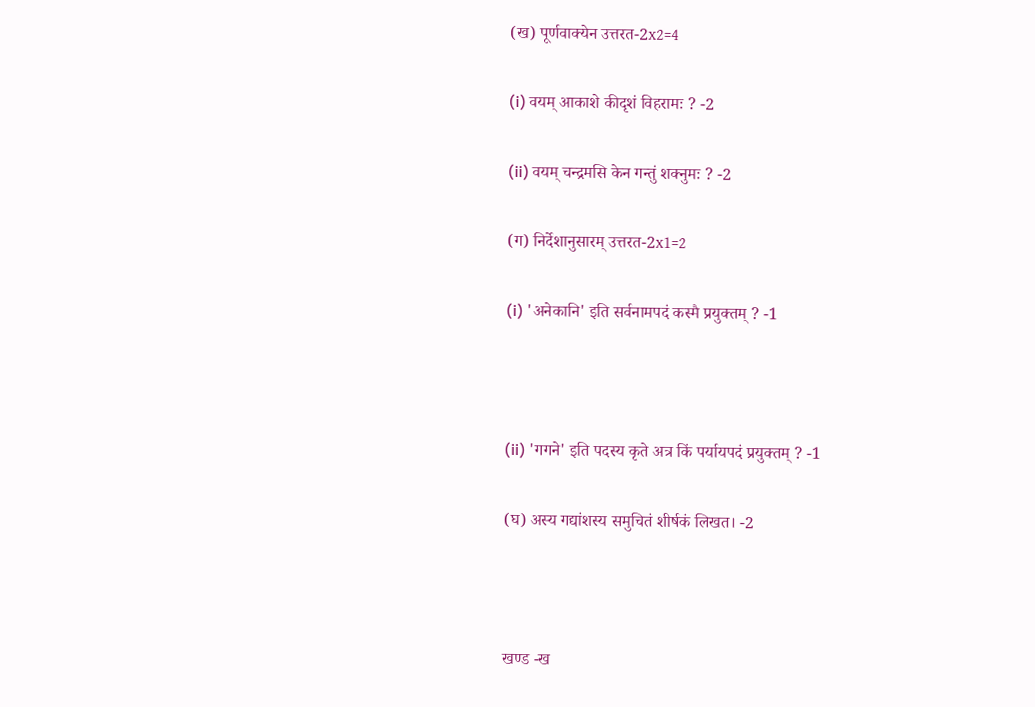(ख) पूर्णवाक्येन उत्तरत-2х2=4

(i) वयम् आकाशे कीदृशं विहरामः ? -2

(ii) वयम् चन्द्रमसि केन गन्तुं शक्नुमः ? -2

(ग) निर्देशानुसारम् उत्तरत-2х1=2

(i) 'अनेकानि' इति सर्वनामपदं कस्मै प्रयुक्तम् ? -1



(ii) 'गगने' इति पदस्य कृते अत्र किं पर्यायपदं प्रयुक्तम् ? -1

(घ) अस्य गद्यांशस्य समुचितं शीर्षकं लिखत। -2



खण्ड -ख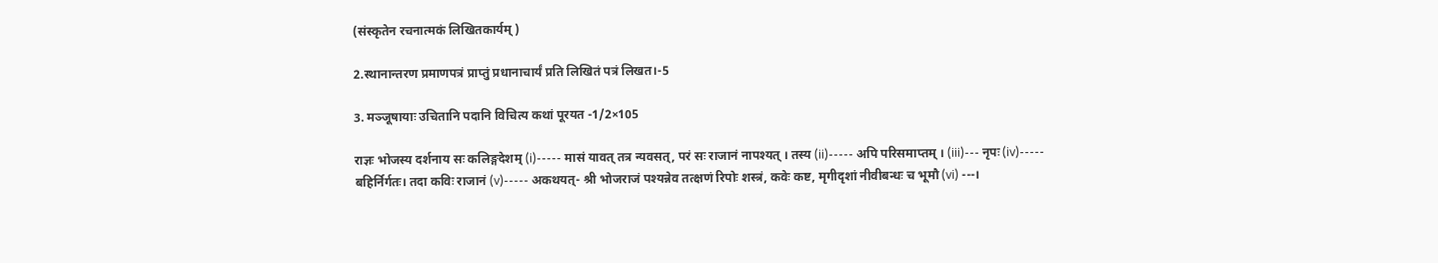(संस्कृतेन रचनात्मकं लिखितकार्यम् )

2.स्थानान्तरण प्रमाणपत्रं प्राप्तुं प्रधानाचार्यं प्रति लिखितं पत्रं लिखत।-5

3. मञ्जूषायाः उचितानि पदानि विचित्य कथां पूरयत -1/2×105

राज्ञः भोजस्य दर्शनाय सः कलिङ्गदेशम् (i)----- मासं यावत् तत्र न्यवसत्, परं सः राजानं नापश्यत् । तस्य (ii)----- अपि परिसमाप्तम् । (iii)--- नृपः (iv)----- बहिर्निर्गतः। तदा कविः राजानं (v)----- अकथयत्- श्री भोजराजं पश्यन्नेव तत्क्षणं रिपोः शस्त्रं, कवेः कष्ट, मृगीदृशां नीवीबन्धः च भूमौ (vi) ---।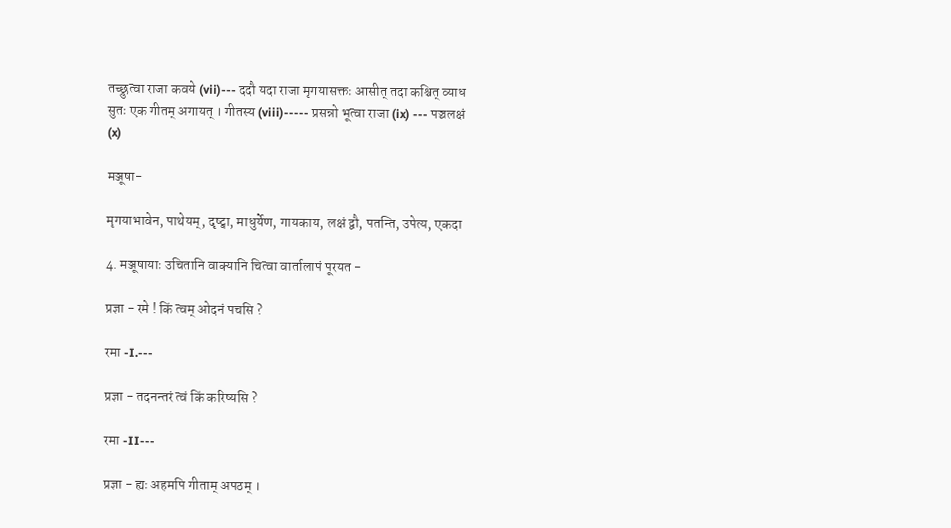तच्छ्रुत्वा राजा कवये (vii)--- ददौ यदा राजा मृगयासक्तः आसीत् तदा कश्चित् व्याध सुतः एक गीतम् अगायत् । गीतस्य (viii)----- प्रसन्नो भूत्वा राजा (ix) --- पञ्चलक्षं (x)

मञ्जूषा-

मृगयाभावेन, पाथेयम्, दृष्ट्वा, माधुर्येण, गायकाय, लक्षं द्वौ, पतन्ति, उपेत्य, एकदा

4. मञ्जूषायाः उचितानि वाक्यानि चित्वा वार्तालापं पूरयत -

प्रज्ञा - रमे ! किं त्वम् ओदनं पचसि ?

रमा -I.---

प्रज्ञा - तदनन्तरं त्वं किं करिष्यसि ?

रमा -II---

प्रज्ञा - ह्यः अहमपि गीताम् अपठम् ।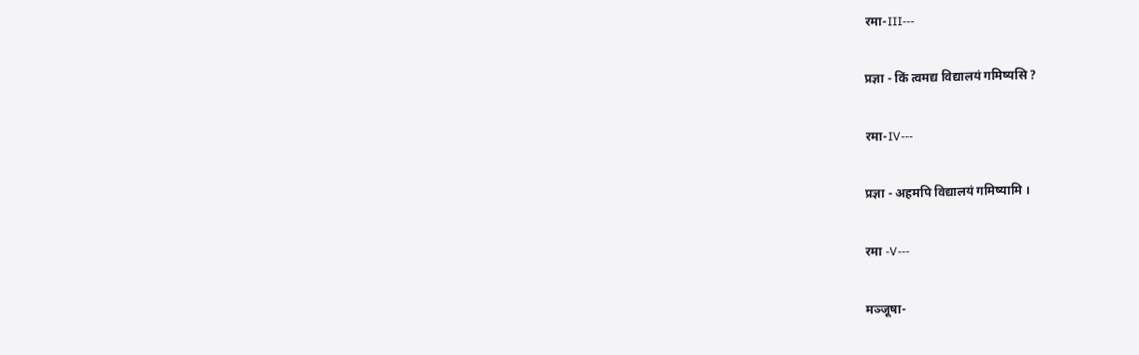रमा-III---

प्रज्ञा - किं त्वमद्य विद्यालयं गमिष्यसि ?

रमा-IV---

प्रज्ञा - अहमपि विद्यालयं गमिष्यामि ।

रमा -V---

मञ्जूषा-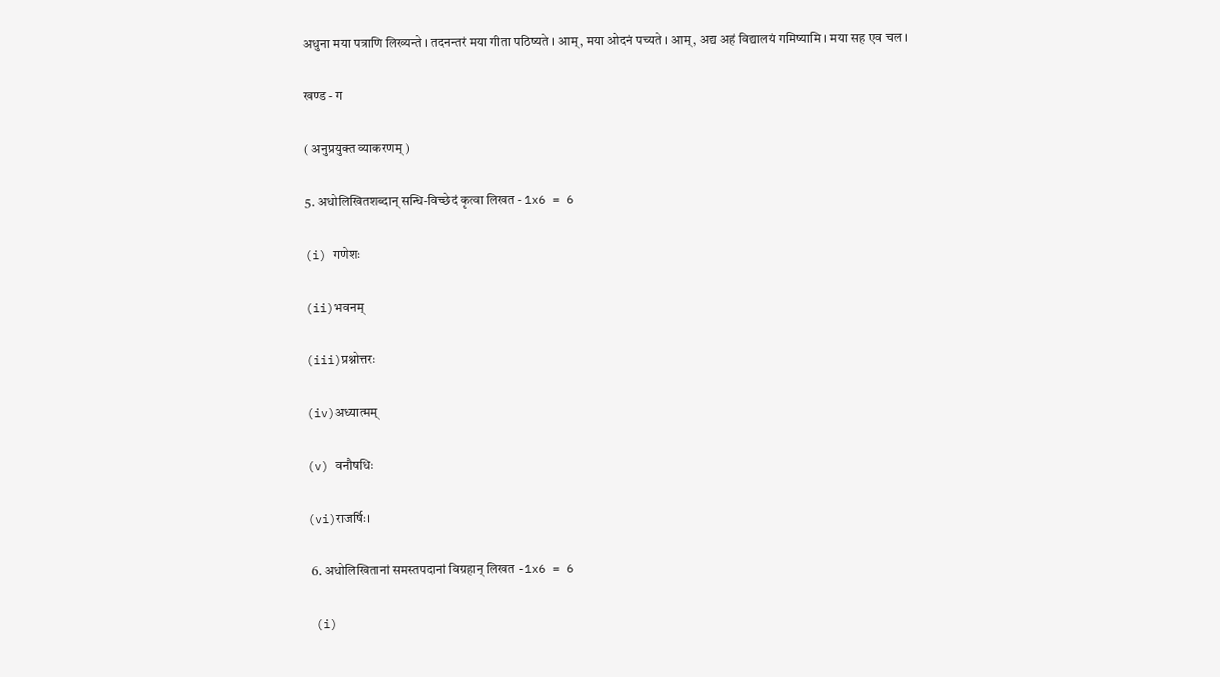अधुना मया पत्राणि लिख्यन्ते । तदनन्तरं मया गीता पठिष्यते । आम्, मया ओदनं पच्यते । आम्, अद्य अहं विद्यालयं गमिष्यामि । मया सह एव चल ।

खण्ड - ग

( अनुप्रयुक्त व्याकरणम् )

5. अधोलिखितशब्दान् सन्धि-विच्छेदं कृत्वा लिखत - 1x6 = 6

(i) गणेशः

(ii)भवनम्

(iii)प्रश्नोत्तरः

(iv)अध्यात्मम्

(v) वनौषधिः

(vi)राजर्षिः।

 6. अधोलिखितानां समस्तपदानां विग्रहान् लिखत -1x6 = 6

 (i)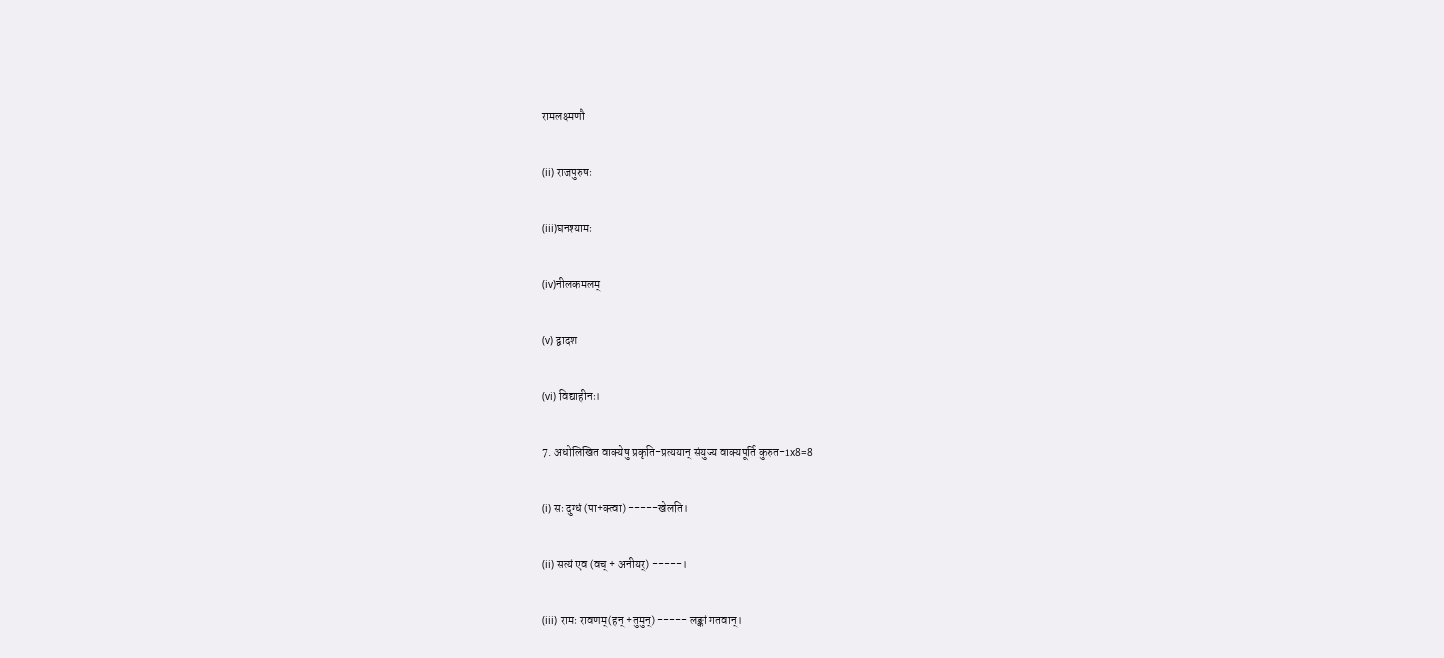रामलक्ष्मणौ

(ii) राजपुरुषः

(iii)घनश्यामः

(iv)नीलकमलम्

(v) द्वादश

(vi) विद्याहीनः।

7. अधोलिखित वाक्येषु प्रकृति-प्रत्ययान् संयुज्य वाक्यपूर्ति कुरुत-1x8=8

(i) सः दुग्धं (पा+क्त्वा) -----खेलति।

(ii) सत्यं एव (वच् + अनीयर्) -----।

(iii) रामः रावणम्(हन् +तुमुन्) ----- लङ्कां गतवान्।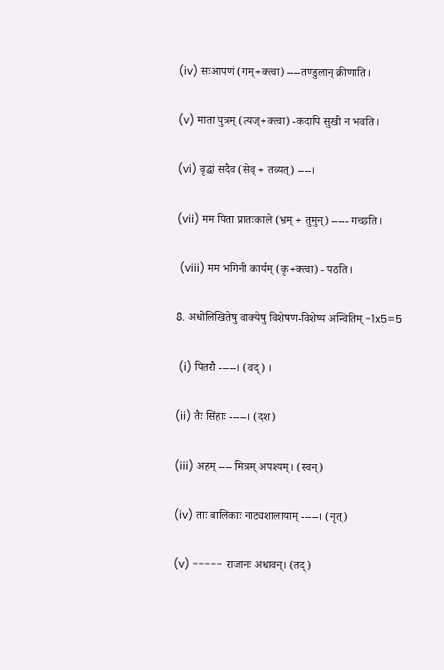(iv) सःआपणं (गम्+क्त्वा) ----तण्डुलान् क्रीणाति।

(v) माता पुत्रम् (त्यज्+क्त्वा) -कदापि सुखी न भवति।

(vi) वृद्धां सदैव (सेव् + तव्यत्) ----।

(vii) मम पिता प्रातःकाले (भ्रम् + तुमुन्) ----- गच्छति।

 (viii) मम भगिनी कार्यम् (कृ+क्त्वा) - पठति।

8. अधोलिखितेषु वाक्येषु विशेषण-विशेष्य अन्वितिम् -1x5=5

 (i) पितरौ -----। (वद्) ।

(ii) तैः सिंहाः -----। (दश)

(iii) अहम् ---- मित्रम् अपश्यम्। (स्वन्)

(iv) ताः बालिकाः नाट्यशालायाम् -----। (नृत्)

(v) ----- राजानः अधावन्। (तद्)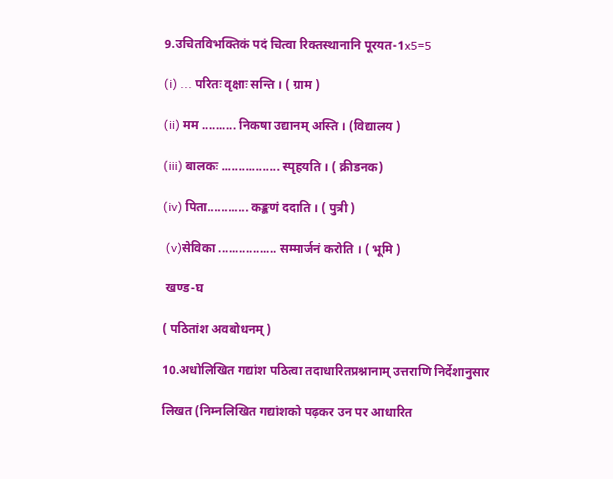9.उचितविभक्तिकं पदं चित्वा रिक्तस्थानानि पूरयत-1x5=5

(i) ... परितः वृक्षाः सन्ति । ( ग्राम )

(ii) मम .......... निकषा उद्यानम् अस्ति । (विद्यालय )

(iii) बालकः ................. स्पृहयति । ( क्रीडनक)

(iv) पिता............ कङ्कणं ददाति । ( पुत्री )

 (v)सेविका ................. सम्मार्जनं करोति । ( भूमि )

 खण्ड-घ

( पठितांश अवबोधनम् )

10.अधोलिखित गद्यांश पठित्वा तदाधारितप्रश्नानाम् उत्तराणि निर्देशानुसार

लिखत (निम्नलिखित गद्यांशको पढ़कर उन पर आधारित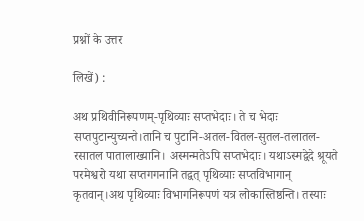प्रश्नों के उत्तर

लिखें) :

अथ प्रथिवीनिरूपणम्-पृथिव्याः सप्तभेदाः। ते च भेदाः सप्तपुटान्युच्यन्ते।तानि च पुटानि-अतल-वितल-सुतल-तलातल-रसातल पातालाख्यानि। अस्मन्मतेऽपि सप्तभेदाः। यथाऽस्मद्वेदे श्रूयते परमेश्वरो यथा सप्तगगनानि तद्वत् पृथिव्याः सप्तविभागान् कृतवान्।अथ पृथिव्याः विभागनिरूपणं यत्र लोकास्तिष्ठन्ति। तस्याः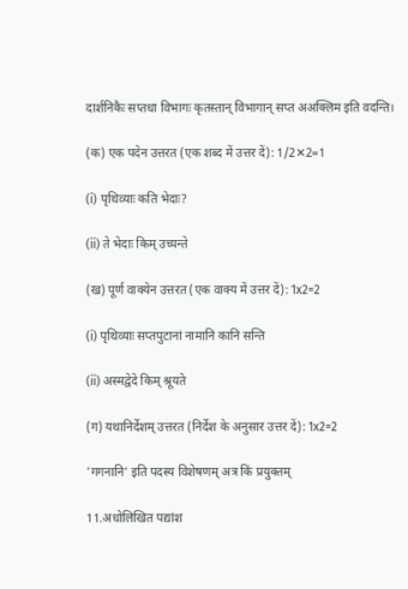दार्शनिकैः सप्तधा विभागः कृतस्तान् विभागान् सप्त अअक्लिम इति वदन्ति।

(क) एक पदेन उत्तरत (एक शब्द में उत्तर दें): 1/2✕2=1

(i) पृथिव्याः कति भेदाः?

(ii) ते भेदाः किम् उच्यन्ते

(ख) पूर्ण वाक्येन उत्तरत (एक वाक्य में उत्तर दें): 1x2=2

(i) पृथिव्याः सप्तपुटानां नामानि कानि सन्ति

(ii) अस्मद्वेदे किम् श्रूयते

(ग) यथानिर्देशम् उत्तरत (निर्देश के अनुसार उत्तर दें): 1x2=2

'गगनानि’ इति पदस्य विशेषणम् अत्र किं प्रयुक्तम्

11.अधोलिखित पद्यांश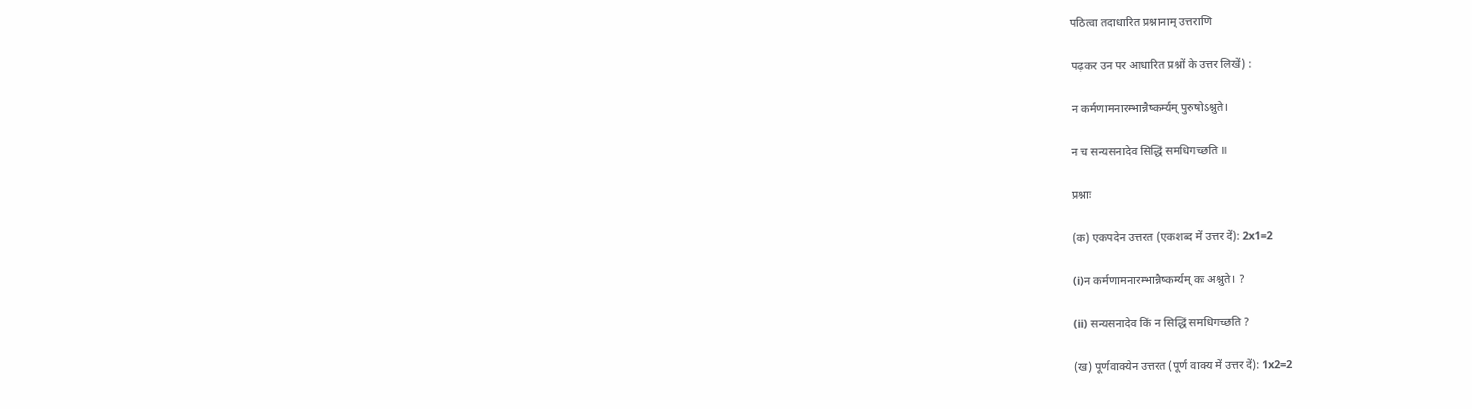पठित्वा तदाधारित प्रश्नानाम् उत्तराणि

पढ़कर उन पर आधारित प्रश्नों के उत्तर लिखें) :

न कर्मणामनारम्भान्नैष्कर्म्यम् पुरुषोऽश्नुते।

न च सन्यसनादेव सिद्धिं समधिगच्छति ॥

प्रश्नाः

(क) एकपदेन उत्तरत (एकशब्द में उत्तर दें): 2x1=2

(i)न कर्मणामनारम्भान्नैष्कर्म्यम् कः अश्नुते। ?

(ii) सन्यसनादेव किं न सिद्धिं समधिगच्छति ?

(ख) पूर्णवाक्येन उत्तरत (पूर्ण वाक्य में उत्तर दें): 1x2=2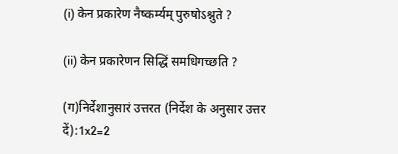(i) केन प्रकारेण नैष्कर्म्यम् पुरुषोऽश्नुते ?

(ii) केन प्रकारेणन सिद्धिं समधिगच्छति ?

(ग)निर्देशानुसारं उत्तरत (निर्देश के अनुसार उत्तर दें):1x2=2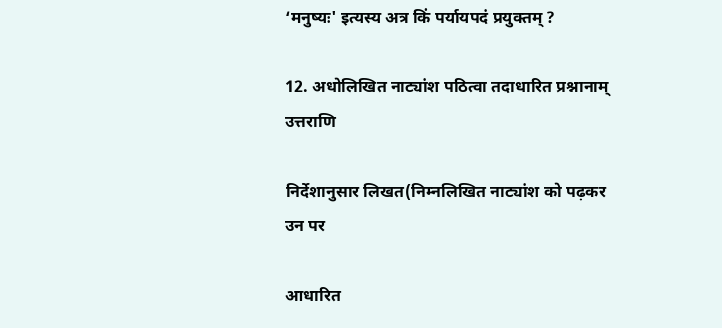‘मनुष्यः' इत्यस्य अत्र किं पर्यायपदं प्रयुक्तम् ?

12. अधोलिखित नाट्यांश पठित्वा तदाधारित प्रश्नानाम् उत्तराणि

निर्देशानुसार लिखत(निम्नलिखित नाट्यांश को पढ़कर उन पर

आधारित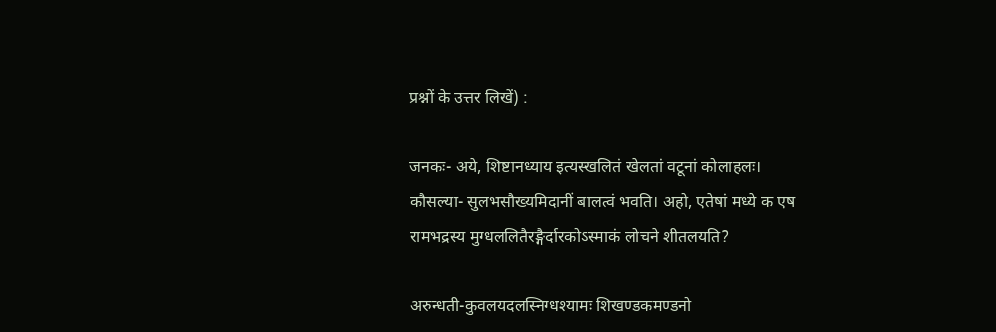प्रश्नों के उत्तर लिखें) :

जनकः- अये, शिष्टानध्याय इत्यस्खलितं खेलतां वटूनां कोलाहलः।
कौसल्या- सुलभसौख्यमिदानीं बालत्वं भवति। अहो, एतेषां मध्ये क एष रामभद्रस्य मुग्धललितैरङ्गैर्दारकोऽस्माकं लोचने शीतलयति?

अरुन्धती-कुवलयदलस्निग्धश्यामः शिखण्डकमण्डनो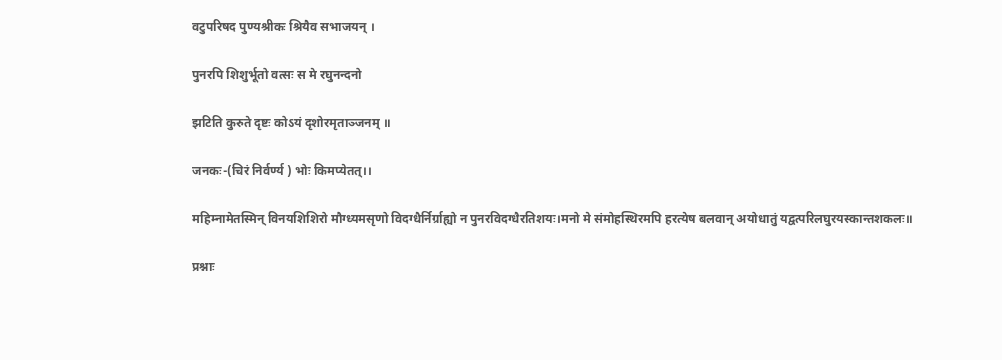वटुपरिषद पुण्यश्रीकः श्रियैव सभाजयन् ।

पुनरपि शिशुर्भूतो वत्सः स मे रघुनन्दनो

झटिति कुरुते दृष्टः कोऽयं दृशोरमृताञ्जनम् ॥

जनकः-(चिरं निर्वर्ण्य ) भोः किमप्येतत्।।

महिम्नामेतस्मिन् विनयशिशिरो मौग्ध्यमसृणो विदग्धैर्निर्ग्राह्यो न पुनरविदग्धैरतिशयः।मनो मे संमोहस्थिरमपि हरत्येष बलवान् अयोधातुं यद्वत्परिलघुरयस्कान्तशकलः॥

प्रश्नाः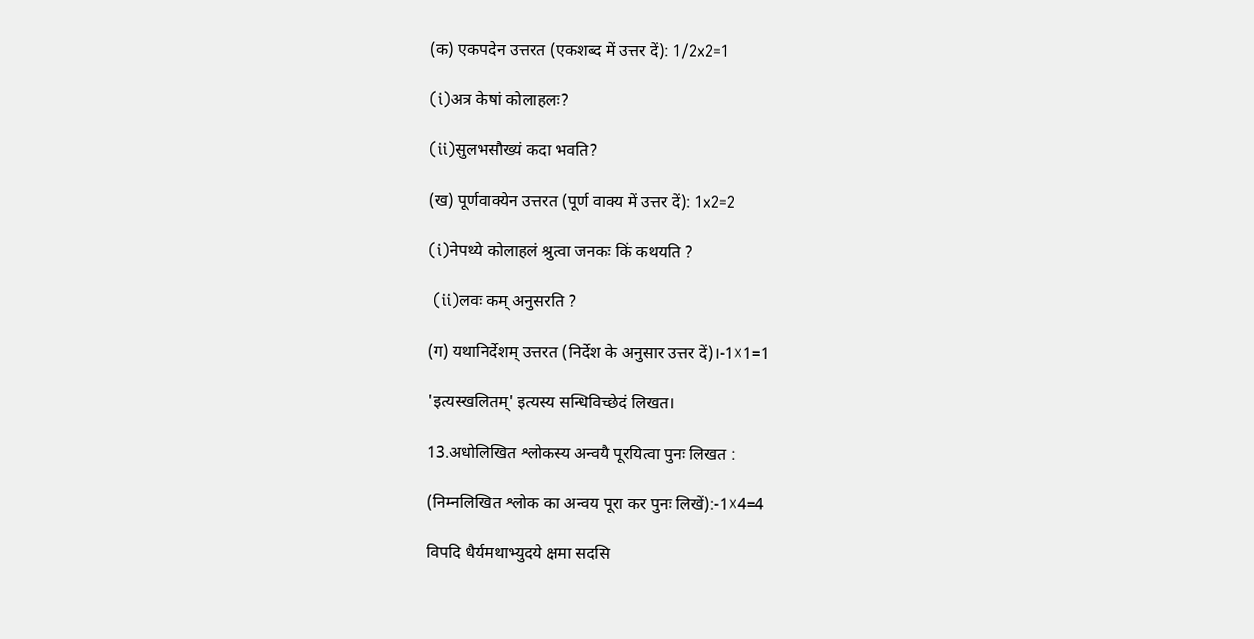(क) एकपदेन उत्तरत (एकशब्द में उत्तर दें): 1/2x2=1

(i)अत्र केषां कोलाहलः?

(ii)सुलभसौख्यं कदा भवति?

(ख) पूर्णवाक्येन उत्तरत (पूर्ण वाक्य में उत्तर दें): 1x2=2

(i)नेपथ्ये कोलाहलं श्रुत्वा जनकः किं कथयति ?

 (ii)लवः कम् अनुसरति ?

(ग) यथानिर्देशम् उत्तरत (निर्देश के अनुसार उत्तर दें)।-1☓1=1

'इत्यस्खलितम्' इत्यस्य सन्धिविच्छेदं लिखत।

13.अधोलिखित श्लोकस्य अन्वयै पूरयित्वा पुनः लिखत :

(निम्नलिखित श्लोक का अन्वय पूरा कर पुनः लिखें):-1☓4=4

विपदि धैर्यमथाभ्युदये क्षमा सदसि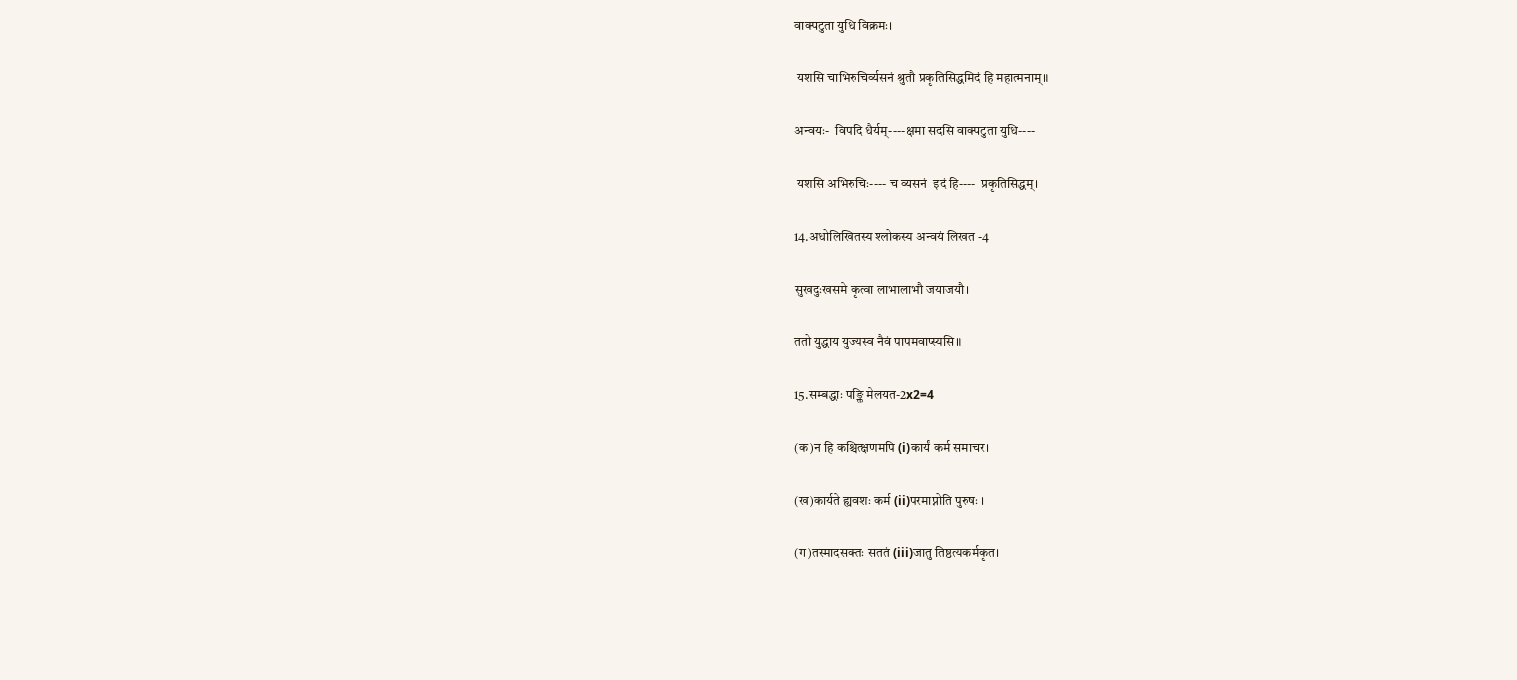वाक्पटुता युधि विक्रमः।

 यशसि चाभिरुचिर्व्यसनं श्रुतौ प्रकृतिसिद्धमिदं हि महात्मनाम्॥

अन्वयः-  विपदि धैर्यम्----क्षमा सदसि वाक्पटुता युधि----

 यशसि अभिरुचिः---- च व्यसनं  इदं हि----  प्रकृतिसिद्धम्।

14.अधोलिखितस्य श्लोकस्य अन्वयं लिखत -4

सुखदुःखसमे कृत्वा लाभालाभौ जयाजयौ।

ततो युद्धाय युज्यस्व नैवं पापमवाप्स्यसि॥

15.सम्बद्धाः पङ्क्ति मेलयत-2x2=4

(क)न हि कश्चित्क्षणमपि (i)कार्यं कर्म समाचर।

(ख)कार्यते ह्यवशः कर्म (ii)परमाप्नोति पुरुषः ।

(ग)तस्मादसक्तः सततं (iii)जातु तिष्ठत्यकर्मकृत।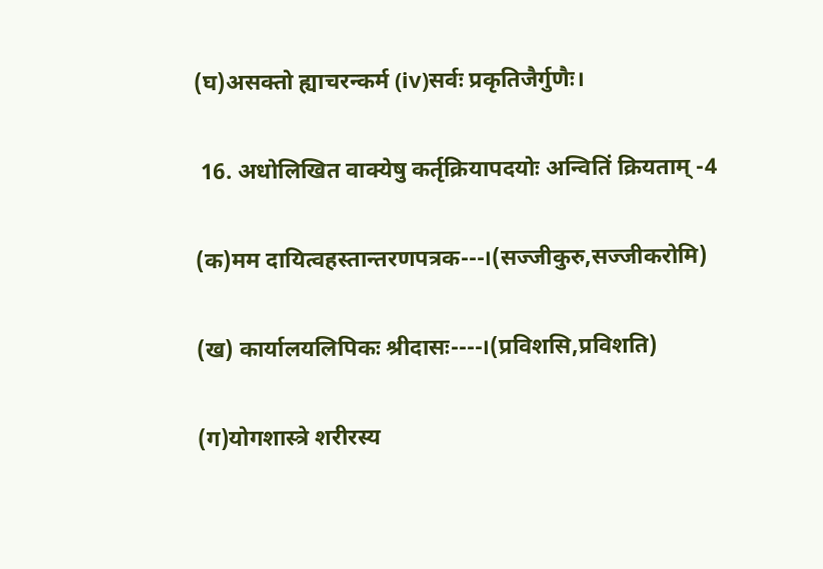(घ)असक्तो ह्याचरन्कर्म (iv)सर्वः प्रकृतिजैर्गुणैः।

 16. अधोलिखित वाक्येषु कर्तृक्रियापदयोः अन्वितिं क्रियताम् -4

(क)मम दायित्वहस्तान्तरणपत्रक---।(सज्जीकुरु,सज्जीकरोमि)

(ख) कार्यालयलिपिकः श्रीदासः----।(प्रविशसि,प्रविशति)

(ग)योगशास्त्रे शरीरस्य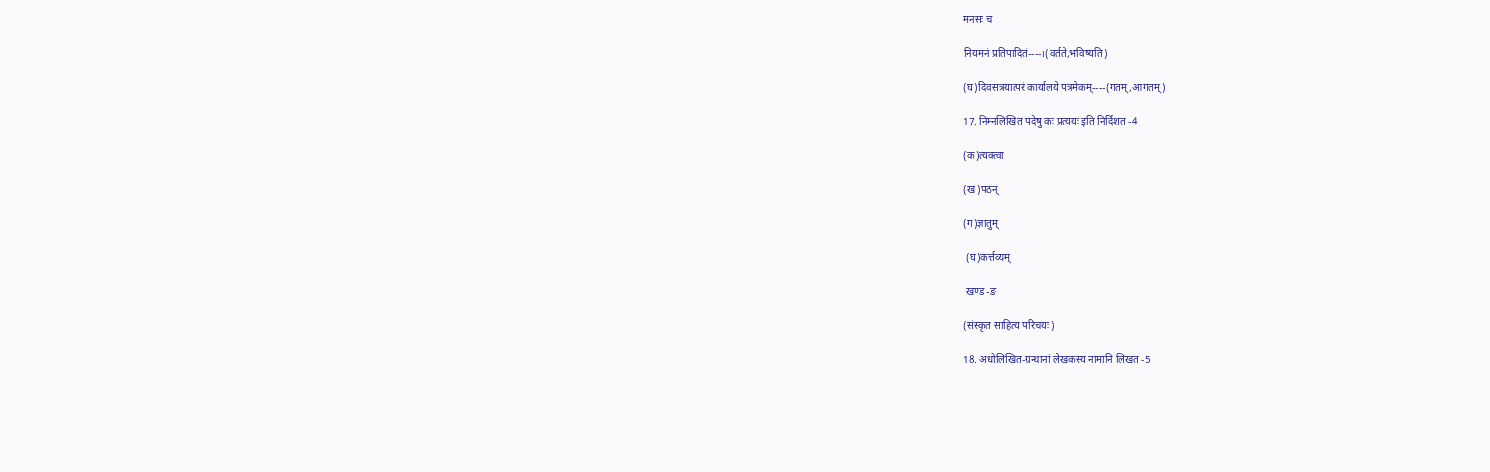मनसः च

नियमनं प्रतिपादितं----।(वर्तते,भविष्यति)

(घ)दिवसत्रयात्परं कार्यालये पत्रमेकम्----(गतम्,आगतम्)

17. निम्नलिखित पदेषु कः प्रत्ययः इति निर्दिशत -4

(क)त्यक्त्वा

(ख)पठन्

(ग)ज्ञातुम्

 (घ)कर्त्तव्यम्

 खण्ड -ङ

(संस्कृत साहित्य परिचयः)

18. अधोलिखित-ग्रन्थानां लेखकस्य नामानि लिखत -5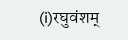(i)रघुवंशम्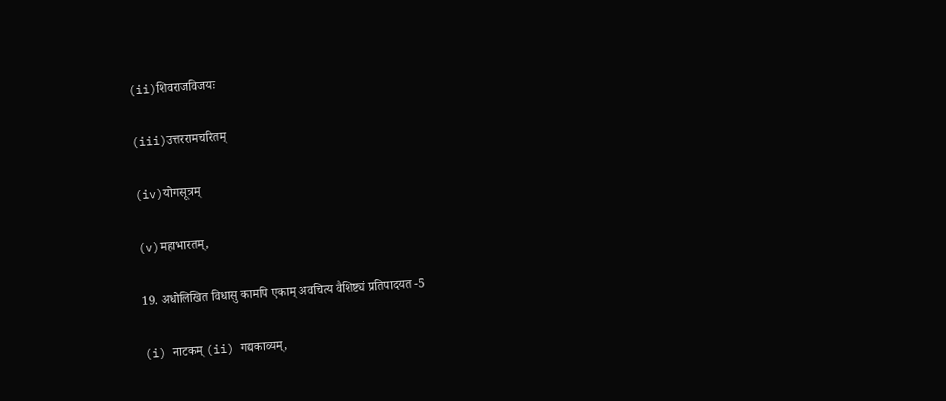(ii)शिवराजविजयः

(iii)उत्तररामचरितम्

(iv)योगसूत्रम्

(v)महाभारतम्,

19. अधोलिखित विधासु कामपि एकाम् अवचित्य वैशिष्ट्यं प्रतिपादयत -5

(i) नाटकम् (ii) गद्यकाव्यम्,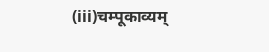(iii)चम्पूकाव्यम्